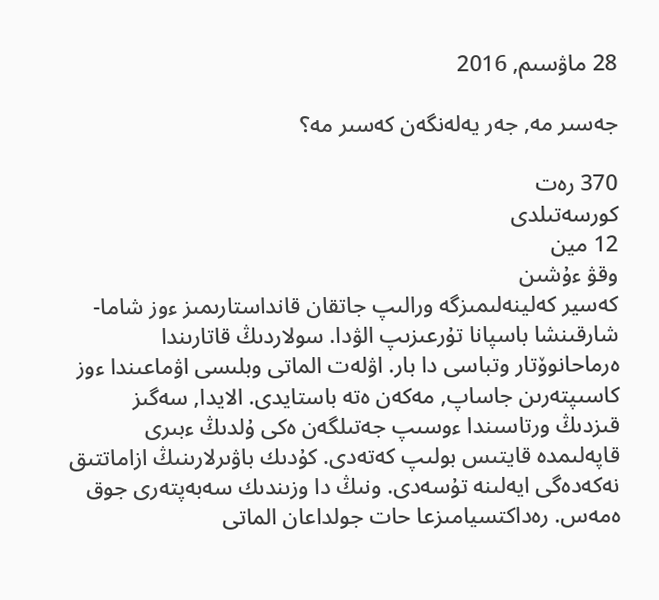28 ماۋسىم, 2016

جەسىر مە, جەر يەلەنگەن كەسىر مە؟

370 رەت
كورسەتىلدى
12 مين
وقۋ ءۇشىن
كەسير كەلينەلىمىزگە ورالىپ جاتقان قانداستارىمىز ءوز شاما-شارقىنشا باسپانا تۇرعىزىپ الۋدا. سولاردىڭ قاتارىندا ەرماحانوۆتار وتباسى دا بار. اۋلەت الماتى وبلىسى اۋماعىندا ءوز كاسىپتەرىن جاساپ, مەكەن ەتە باستايدى. الايدا, سەگىز قىزدىڭ ورتاسىندا ءوسىپ جەتىلگەن ەكى ۇلدىڭ ءبىرى قاپەلىمدە قايتىس بولىپ كەتەدى. كۇدىك باۋىرلارىنىڭ ازاماتتىق نەكەدەگى ايەلىنە تۇسەدى. ونىڭ دا وزىندىك سەبەپتەرى جوق ەمەس. رەداكتسيامىزعا حات جولداعان الماتى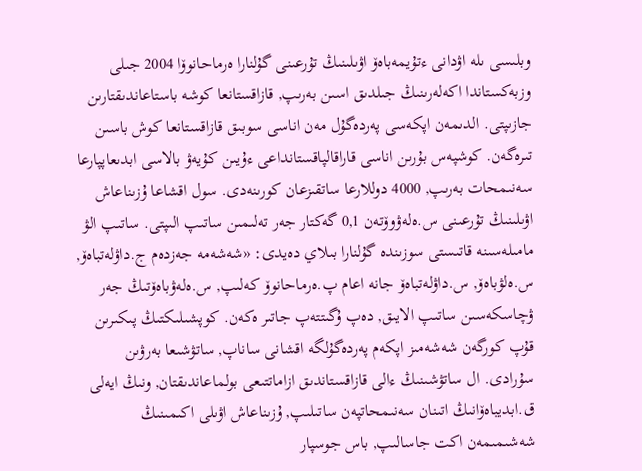وبلىسى ىلە اۋدانى ءتۇيمەباەۆ اۋىلىنىڭ تۇرعىنى گۇلنارا ەرماحانوۆا 2004 جىلى وزبەكستاندا اكەلەرىنىڭ جىلدىق اسىن بەرىپ, قازاقستانعا كوشە باستاعاندىقتارىن جازىپتى. الدىمەن اپكەسى پەردەگۇل مەن اناسى سوبىق قازاقستانعا كوش باسىن تىرەگەن. كوشپەس بۇرىن اناسى قاراقالپاقستانداعى ءۇيىن كۇيەۋ بالاسى ابدىعاپپارعا سەنىمحات بەرىپ, 4000 دوللارعا ساتقىزعان كورىنەدى. سول اقشاعا ۇزىناعاش اۋىلىنىڭ تۇرعىنى س.ەلەۋوۆتەن 0,1 گەكتار جەر تەلىمىن ساتىپ الىپتى. ساتىپ الۋ مامىلەسىنە قاتىستى سوزىندە گۇلنارا بىلاي دەيدى: «شەشەمە جەزدەم ج.داۋلەتباەۆ, س.ەلۋباەۆ, س.داۋلەتباەۆ جانە اعام پ.ەرماحانوۆ كەلىپ, س.ەلەۋباەۆتىڭ جەر ۋچاسكەسىن ساتىپ الايىق, دەپ ۇگىتتەپ جاتىر ەكەن. كوپشىلىكتىڭ پىكىرىن قۇپ كورگەن شەشەمىز اپكەم پەردەگۇلگە اقشانى ساناپ, ساتۋشىعا بەرۋىن سۇرادى. ال ساتۋشىنىڭ ءالى قازاقستاندىق ازاماتتىعى بولماعاندىقتان, ونىڭ ايەلى ق.ابديباەۆانىڭ اتىنان سەنىمحاتپەن ساتىلىپ, ۇزىناعاش اۋىلى اكىمىنىڭ شەشىمىمەن اكت جاسالىپ, باس جوسپار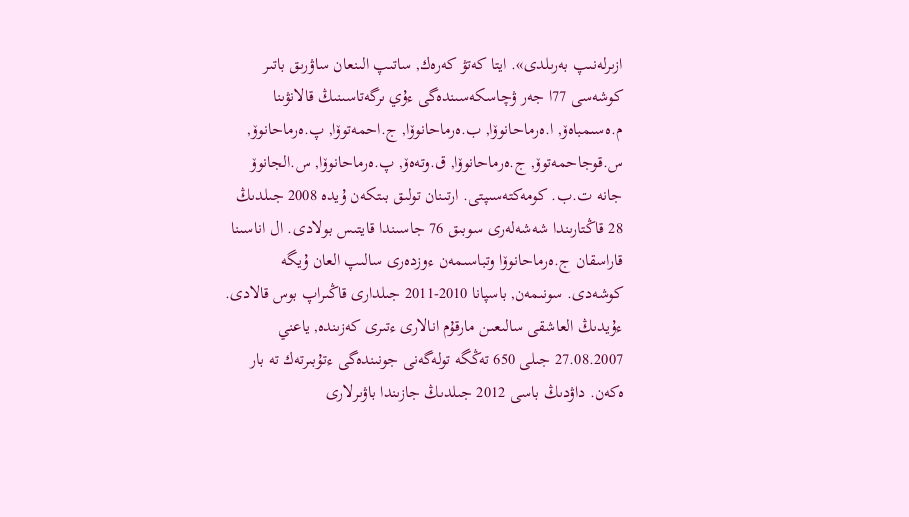ازىرلەنىپ بەرىلدى». ايتا كەتۋ كەرەك, ساتىپ الىنعان ساۋرىق باتىر كوشەسى 77ا جەر ۋچاسكەسىندەگى ءۇي ىرگەتاسىنىڭ قالانۋىنا م.ەسىمباەۆ, ا.ەرماحانوۆا, ب.ەرماحانوۆا, ج.احمەتوۆا, پ.ەرماحانوۆ, س.قوجاحمەتوۆ, ج.ەرماحانوۆا, ق.وتەەۆ, پ.ەرماحانوۆا, س.الجانوۆ جانە ت.ب. كومەكتەسىپتى. ارتىنان تولىق بىتكەن ۇيدە 2008 جىلدىڭ 28 قاڭتارىندا شەشەلەرى سوبىق 76 جاسىندا قايتىس بولادى. ال اناسىنا قاراسقان ج.ەرماحانوۆا وتباسىمەن ءوزدەرى سالىپ العان ۇيگە كوشەدى. سونىمەن, باسپانا 2010-2011 جىلدارى قاڭىراپ بوس قالادى. ءۇيدىڭ العاشقى سالىعىن مارقۇم انالارى ءتىرى كەزىندە, ياعني 27.08.2007 جىلى 650 تەڭگە تولەگەنى جونىندەگى ءتۇبىرتەك تە بار ەكەن. داۋدىڭ باسى 2012 جىلدىڭ جازىندا باۋىرلارى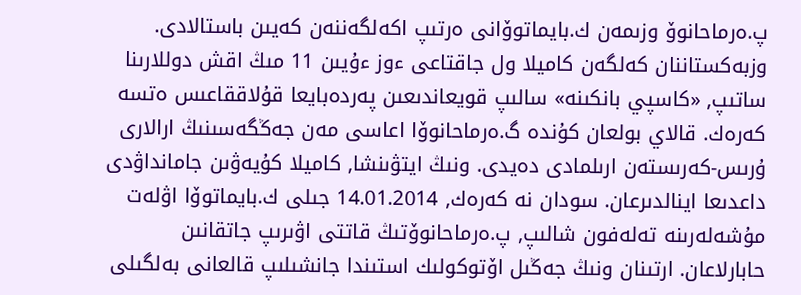پ.ەرماحانوۆ وزىمەن ك.بايماتوۆانى ەرتىپ اكەلگەننەن كەيىن باستالادى. وزبەكستاننان كەلگەن كاميلا ول جاقتاعى ءوز ءۇيىن 11 مىڭ اقش دوللارىنا ساتىپ, «كاسپي بانكىنە» سالىپ قويعاندىعىن پەردەبايعا قۇلاققاعىس ەتسە كەرەك. قالاي بولعان كۇندە گ.ەرماحانوۆا اعاسى مەن جەڭگەسىنىڭ ارالارى ۇرىس-كەرىستەن ارىلمادى دەيدى. ونىڭ ايتۋىنشا, كاميلا كۇيەۋىن جامانداۋدى داعدىعا اينالدىرعان. سودان نە كەرەك, 14.01.2014 جىلى ك.بايماتوۆا اۋلەت مۇشەلەرىنە تەلەفون شالىپ, پ.ەرماحانوۆتىڭ قاتتى اۋىرىپ جاتقانىن حابارلاعان. ارتىنان ونىڭ جەڭىل اۆتوكولىك استىندا جانشىلىپ قالعانى بەلگىلى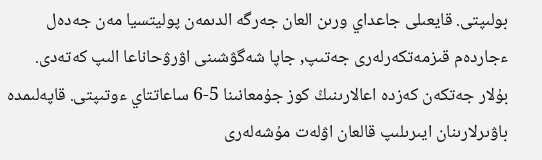بولىپتى. قايعىلى جاعداي ورىن العان جەرگە الدىمەن پوليتسيا مەن جەدەل ءجاردەم قىزمەتكەرلەرى جەتىپ, جاپا شەگۋشىنى اۋرۋحاناعا الىپ كەتەدى. بۇلار جەتكەن كەزدە اعالارىنىڭ كوز جۇمعانىنا 5-6 ساعاتتاي ءوتىپتى. قاپەلىمدە باۋىرلارىنان ايىرىلىپ قالعان اۋلەت مۇشەلەرى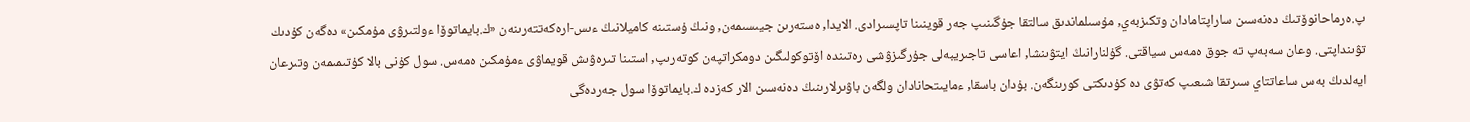پ.ەرماحانوۆتىڭ دەنەسىن ساراپتامادان وتكىزبەي, مۇسىلماندىق سالتقا جۇگىنىپ جەر قوينىنا تاپسىرادى. الايدا, ەستەرىن جيىسىمەن, ونىڭ ۇستىنە كاميلانىڭ ءىس-ارەكەتتەرىنەن «ك.بايماتوۆا ءولتىرۋى مۇمكىن» دەگەن كۇدىك تۋىنداپتى. وعان سەبەپ تە جوق ەمەس سياقتى. گۇلنارانىڭ ايتۋىنشا, اعاسى تاجىريبەلى جۇرگىزۋشى رەتىندە اۆتوكولىگىن دومكراتپەن كوتەرىپ, استىنا تىرەۋىش قويماۋى ءمۇمكىن ەمەس. سول كۇنى بالا كۇتىمىمەن وتىرعان ايەلدىڭ بەس ساعاتتاي سىرتقا شىعىپ كەتۋى دە كۇدىكتى كورىنگەن. بۇدان باسقا, ءمايىتحانادان ولگەن باۋىرلارىنىڭ دەنەسىن الار كەزدە ك.بايماتوۆا سول جەردەگى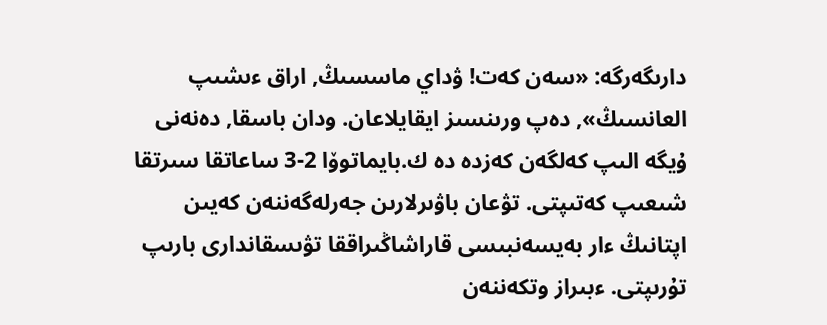دارىگەرگە: «سەن كەت! ۋداي ماسسىڭ, اراق ءىشىپ العانسىڭ», دەپ ورىنسىز ايقايلاعان. ودان باسقا, دەنەنى ۇيگە الىپ كەلگەن كەزدە دە ك.بايماتوۆا 2-3 ساعاتقا سىرتقا شىعىپ كەتىپتى. تۋعان باۋىرلارىن جەرلەگەننەن كەيىن اپتانىڭ ءار بەيسەنبىسى قاراشاڭىراققا تۋىسقاندارى بارىپ تۇرىپتى. ءبىراز وتكەننەن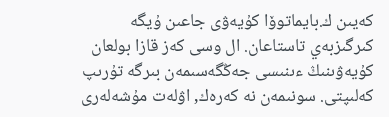كەيىن ك.بايماتوۆا كۇيەۋى جاعىن ۇيگە كىرگىزبەي تاستاعان. ال وسى كەز قازا بولعان كۇيەۋىنىڭ ءىنىسى جەڭگەسىمەن بىرگە تۇرىپ كەلىپتى. سونىمەن نە كەرەك, اۋلەت مۇشەلەرى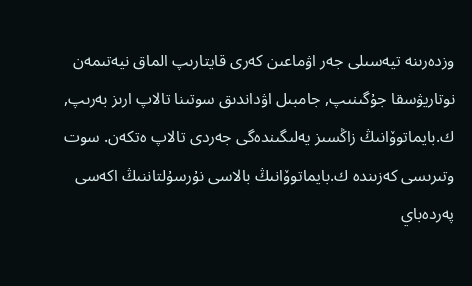وزدەرىنە تيەسىلى جەر اۋماعىن كەرى قايتارىپ الماق نيەتىمەن نوتاريۋسقا جۇگىنىپ, جامبىل اۋداندىق سوتىنا تالاپ ارىز بەرىپ, ك.بايماتوۆانىڭ زاڭسىز يەلىگىندەگى جەردى تالاپ ەتكەن. سوت وتىرىسى كەزىندە ك.بايماتوۆانىڭ بالاسى نۇرسۇلتاننىڭ اكەسى پەردەباي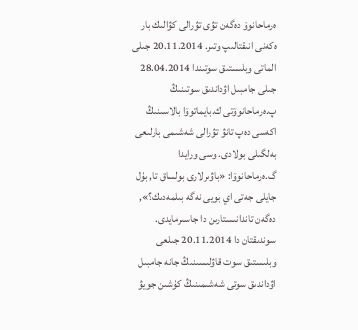ەرماحانوۆ دەگەن تۋى تۋرالى كۋالىك بار ەكەنى انىقتالىپ وتىر. 20.11.2014 جىلى الماتى وبلىستىق سوتىندا 28.04.2014 جىلى جامبىل اۋداندىق سوتىنىڭ پ.ەرماحانوۆتى ك.بايماتوۆا بالاسىنىڭ اكەسى دەپ تانۋ تۋرالى شەشىمى بارلىعى بەلگىلى بولادى. وسى ورايدا گ.ەرماحانوۆا: «باۋىرلارى بولساق تا, بۇل جايلى جەتى اي بويى نەگە بىلمەدىك؟», دەگەن تاندانىستارىن دا جاسىرمايدى. سوندىقتان دا 20.11.2014 جىلعى وبلىستىق سوت قاۋلىسىنىڭ جانە جامبىل اۋداندىق سوتى شەشىمىنىڭ كۇشىن جويۋ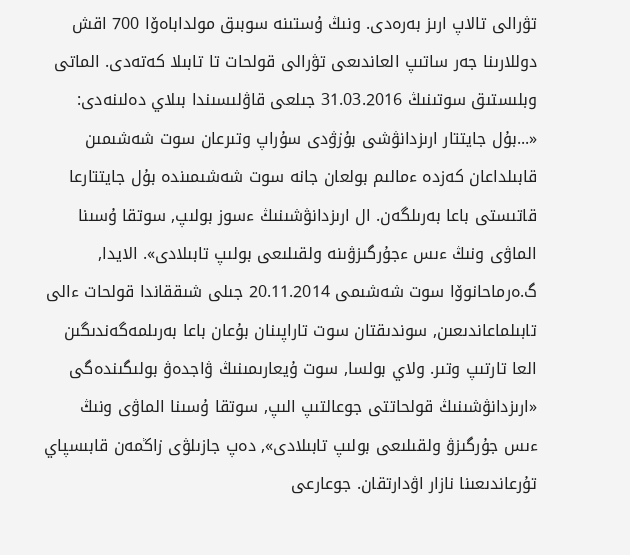تۋرالى تالاپ ارىز بەرەدى. ونىڭ ۇستىنە سوبىق مولداباەۆا 700 اقش دوللارىنا جەر ساتىپ العاندىعى تۋرالى قولحات تا تابىلا كەتەدى. الماتى وبلىستىق سوتىنىڭ 31.03.2016 جىلعى قاۋلىسىندا بىلاي دەلىنەدى: «...بۇل جايتتار ارىزدانۋشى بۇزۋدى سۇراپ وتىرعان سوت شەشىمىن قابىلداعان كەزدە ءمالىم بولعان جانە سوت شەشىمىندە بۇل جايتتارعا قاتىستى باعا بەرىلگەن. ال ارىزدانۋشىنىڭ ءسوز بولىپ, سوتقا ۇسىنا الماۋى ونىڭ ءىس ءجۇرگىزۋىنە ولقىلىعى بولىپ تابىلادى». الايدا, گ.ەرماحانوۆا سوت شەشىمى 20.11.2014 جىلى شىققاندا قولحات ءالى تابىلماعاندىعىن, سوندىقتان سوت تاراپىنان بۇعان باعا بەرىلمەگەندىگىن العا تارتىپ وتىر. ولاي بولسا, سوت ۇيعارىمىنىڭ ۋاجدەۋ بولىگىندەگى «ارىزدانۋشىنىڭ قولحاتتى جوعالتىپ الىپ, سوتقا ۇسىنا الماۋى ونىڭ ءىس جۇرگىزۋ ولقىلىعى بولىپ تابىلادى», دەپ جازىلۋى زاڭمەن قابىسپاي تۇرعاندىعىنا نازار اۋدارتقان. جوعارعى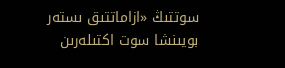سوتتىڭ «ازاماتتىق ىستەر بويىنشا سوت اكتىلەرىن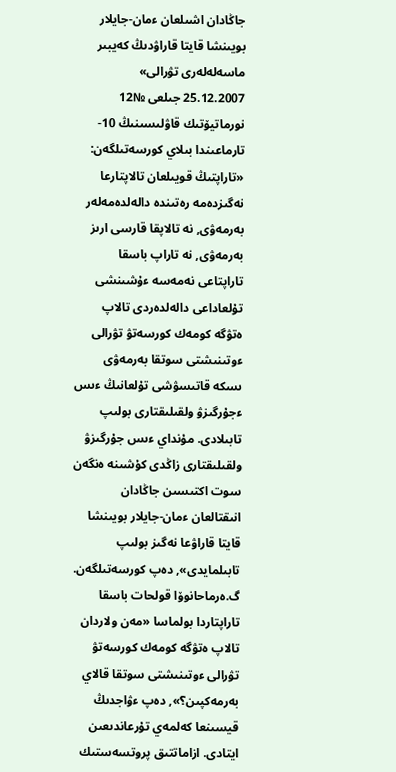جاڭادان اشىلعان ءمان-جايلار بويىنشا قايتا قاراۋدىڭ كەيبىر ماسەلەلەرى تۋرالى» 25.12.2007 جىلعى №12 نورماتيۆتىك قاۋلىسىنىڭ 10-تارماعىندا بىلاي كورسەتىلگەن: «تاراپتىڭ قويىلعان تالاپتارعا نەگىزدەمە رەتىندە دالەلدەمەلەر بەرمەۋى, نە تالاپقا قارسى ارىز بەرمەۋى, نە تاراپ باسقا تاراپتاعى نەمەسە ءۇشىنشى تۇلعاداعى دالەلدەردى تالاپ ەتۋگە كومەك كورسەتۋ تۋرالى ءوتىنىشتى سوتقا بەرمەۋى ىسكە قاتىسۋشى تۇلعانىڭ ءىس ءجۇرگىزۋ ولقىلىقتارى بولىپ تابىلادى. مۇنداي ءىس جۇرگىزۋ ولقىلىقتارى زاڭدى كۇشىنە ەنگەن سوت اكتىسىن جاڭادان انىقتالعان ءمان-جايلار بويىنشا قايتا قاراۋعا نەگىز بولىپ تابىلمايدى», دەپ كورسەتىلگەن. گ.ەرماحانوۆا قولحات باسقا تاراپتاردا بولماسا «مەن ولاردان تالاپ ەتۋگە كومەك كورسەتۋ تۋرالى ءوتىنىشتى سوتقا قالاي بەرمەكپىن؟», دەپ ءۋاجدىڭ قيسىنعا كەلمەي تۇرعاندىعىن ايتادى. ازاماتتىق پروتسەستىك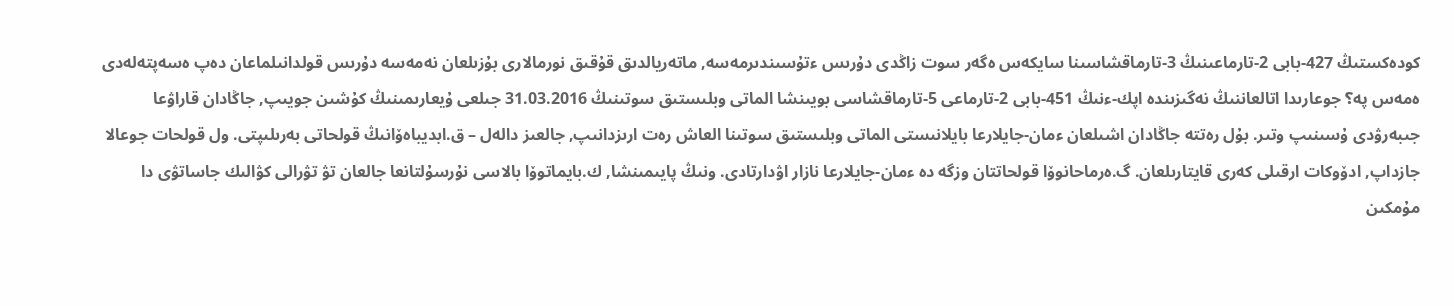كودەكستىڭ 427-بابى 2-تارماعىنىڭ 3-تارماقشاسىنا سايكەس ەگەر سوت زاڭدى دۇرىس ءتۇسىندىرمەسە, ماتەريالدىق قۇقىق نورمالارى بۇزىلعان نەمەسە دۇرىس قولدانىلماعان دەپ ەسەپتەلەدى ەمەس پە؟ جوعارىدا اتالعاننىڭ نەگىزىندە اپك-ءنىڭ 451-بابى 2-تارماعى 5-تارماقشاسى بويىنشا الماتى وبلىستىق سوتىنىڭ 31.03.2016 جىلعى ۇيعارىمىنىڭ كۇشىن جويىپ, جاڭادان قاراۋعا جىبەرۋدى ۇسىنىپ وتىر. بۇل رەتتە جاڭادان اشىلعان ءمان-جايلارعا بايلانىستى الماتى وبلىستىق سوتىنا العاش رەت ارىزدانىپ, جالعىز دالەل – ق.ابديباەۆانىڭ قولحاتى بەرىلىپتى. ول قولحات جوعالا جازداپ, ادۆوكات ارقىلى كەرى قايتارىلعان. گ.ەرماحانوۆا قولحاتتان وزگە دە ءمان-جايلارعا نازار اۋدارتادى. ونىڭ پايىمىنشا, ك.بايماتوۆا بالاسى نۇرسۇلتانعا جالعان تۋ تۋرالى كۋالىك جاساتۋى دا مۇمكىن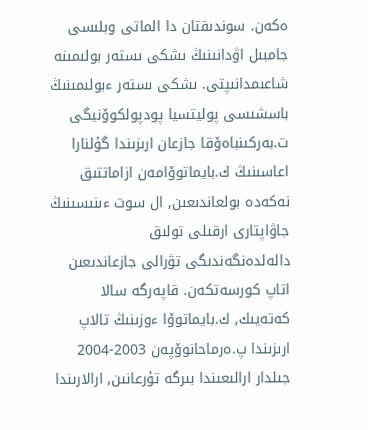ەكەن. سوندىقتان دا الماتى وبلىسى جامبىل اۋدانىنىڭ ىشكى ىستەر بولىمىنە شاعىمدانىپتى. ىشكى ىستەر ءبولىمىنىڭ باسشىسى پوليتسيا پودپولكوۆنيگى ت.بەركىنباەۆقا جازعان ارىزىندا گۇلنارا اعاسىنىڭ ك.بايماتوۆامەن ازاماتتىق نەكەدە بولعاندىعىن, ال سوت ءىنىسىنىڭ جاۋاپتارى ارقىلى تولىق دالەلدەنگەندىگى تۋرالى جازعاندىعىن اتاپ كورسەتكەن. قاپەرگە سالا كەتەيىك, ك.بايماتوۆا ءوزىنىڭ تالاپ ارىزىندا پ.ەرماحانوۆپەن 2003-2004 جىلدار ارالىعىندا بىرگە تۇرعانىن, ارالارىندا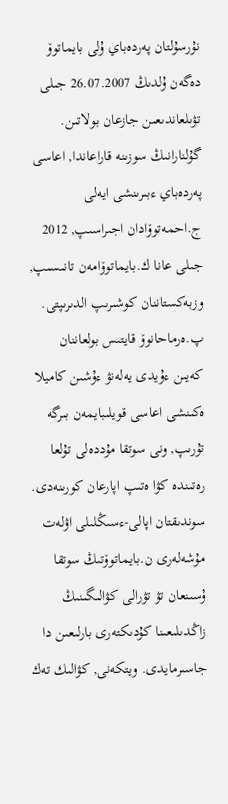نۇرسۇلتان پەردەباي ۇلى بايماتوۆ دەگەن ۇلدىڭ 26.07.2007 جىلى تۋىلعاندىعىن جازعان بولاتىن. گۇلنارانىڭ سوزىنە قاراعاندا, اعاسى پەردەباي ءبىرىنشى ايەلى ج.احمەتوۆادان اجىراسىپ, 2012 جىلى عانا ك.بايماتوۆامەن تانىسىپ, وزبەكستاننان كوشىرىپ الدىرىپتى. پ.ەرماحانوۆ قايتىس بولعاننان كەيىن ءۇيدى يەلەنۋ ءۇشىن كاميلا ەكىنشى اعاسى قويلىبايمەن بىرگە تۇرىپ, ونى سوتقا مۇددەلى تۇلعا رەتىندە كۋا ەتىپ اپارعان كورىنەدى. سوندىقتان اپالى-ءسىڭلىلى اۋلەت مۇشەلەرى ن.بايماتوۆتىڭ سوتقا ۇسىنعان تۋ تۋرالى كۋالىگىنىڭ زاڭدىلىعىنا كۇدىكتەرى بارلىعىن دا جاسىرمايدى. ويتكەنى, كۋالىك تەك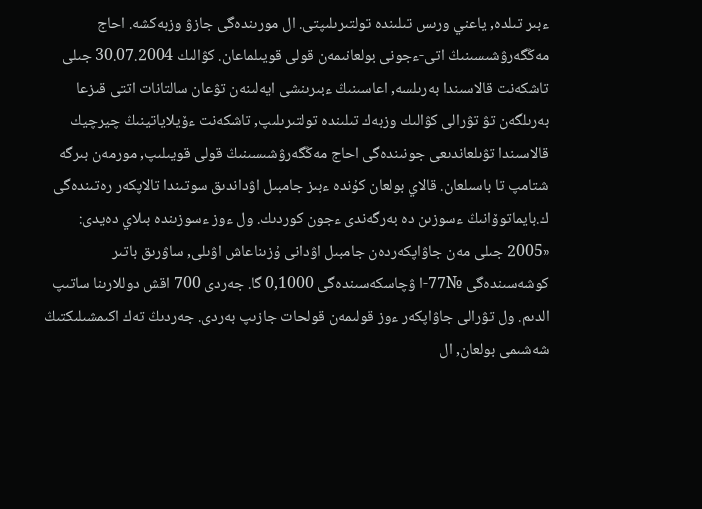ءبىر تىلدە, ياعني ورىس تىلىندە تولتىرىلىپتى. ال مورىندەگى جازۋ وزبەكشە. احاج مەڭگەرۋشىسىنىڭ اتى-ءجونى بولعانىمەن قولى قويىلماعان. كۋالىك 30.07.2004 جىلى تاشكەنت قالاسىندا بەرىلسە, اعاسىنىڭ ءبىرىنشى ايەلىنەن تۋعان سالتانات اتتى قىزعا بەرىلگەن تۋ تۋرالى كۋالىك وزبەك تىلىندە تولتىرىلىپ, تاشكەنت ءۆيلاياتينىڭ چيرچيك قالاسىندا تۋىلعاندىعى جونىندەگى احاج مەڭگەرۋشىسىنىڭ قولى قويىلىپ, مورمەن بىرگە شتامپ تا باسىلعان. قالاي بولعان كۇندە ءبىز جامبىل اۋداندىق سوتىندا تالاپكەر رەتىندەگى ك.بايماتوۆانىڭ ءسوزىن دە بەرگەندى ءجون كوردىك. ول ءوز ءسوزىندە بىلاي دەيدى: «2005 جىلى مەن جاۋاپكەردەن جامبىل اۋدانى ۇزىناعاش اۋىلى, ساۋرىق باتىر كوشەسىندەگى №77-ا ۋچاسكەسىندەگى 0,1000 گا. جەردى 700 اقش دوللارىنا ساتىپ الدىم. ول تۋرالى جاۋاپكەر ءوز قولىمەن قولحات جازىپ بەردى. جەردىڭ تەك اكىمشىلىكتىڭ شەشىمى بولعان, ال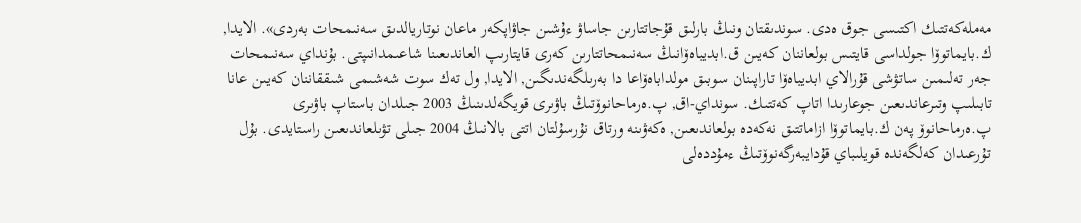مەملەكەتتىك اكتىسى جوق ەدى. سوندىقتان ونىڭ بارلىق قۇجاتتارىن جاساۋ ءۇشىن جاۋاپكەر ماعان نوتاريالدىق سەنىمحات بەردى». الايدا, ك.بايماتوۆا جولداسى قايتىس بولعاننان كەيىن ق.ابديباەۆانىڭ سەنىمحاتتارىن كەرى قايتارىپ العاندىعىنا شاعىمدانىپتى. بۇنداي سەنىمحات جەر تەلىمىن ساتۋشى قۇرالاي ابديباەۆا تاراپىنان سوبىق مولداباەۆاعا دا بەرىلگەندىگىن, الايدا, ول تەك سوت شەشىمى شىققاننان كەيىن عانا تابىلىپ وتىرعاندىعىن جوعارىدا اتاپ كەتتىك. سونداي-اق, پ.ەرماحانوۆتىڭ باۋىرى قويگەلدىنىڭ 2003 جىلدان باستاپ باۋىرى پ.ەرماحانوۆ پەن ك.بايماتوۆا ازاماتتىق نەكەدە بولعاندىعىن, ەكەۋىنە ورتاق نۇرسۇلتان اتتى بالانىڭ 2004 جىلى تۋىلعاندىعىن راستايدى. بۇل تۇرعىدان كەلگەندە قويلىباي قۇدايبەرگەنوۆتىڭ ءمۇددەلى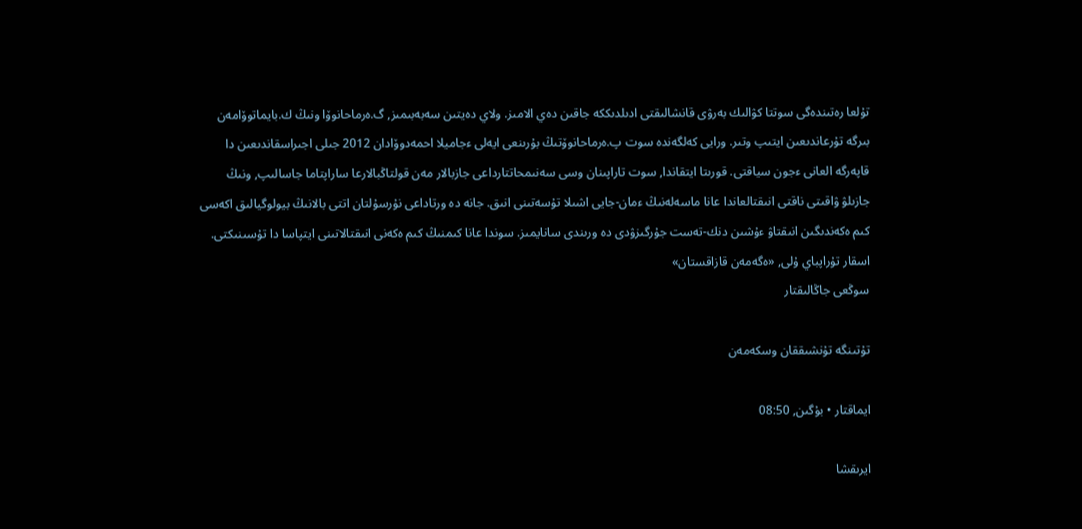تۇلعا رەتىندەگى سوتتا كۋالىك بەرۋى قانشالىقتى ادىلدىككە جاقىن دەي الامىز. ولاي دەيتىن سەبەبىمىز, گ.ەرماحانوۆا ونىڭ ك.بايماتوۆامەن بىرگە تۇرعاندىعىن ايتىپ وتىر. ورايى كەلگەندە سوت پ.ەرماحانوۆتىڭ بۇرىنعى ايەلى ءجاميلا احمەدوۆادان 2012 جىلى اجىراسقاندىعىن دا قاپەرگە العانى ءجون سياقتى. قورىتا ايتقاندا, سوت تاراپىنان وسى سەنىمحاتتارداعى جازبالار مەن قولتاڭبالارعا ساراپتاما جاسالىپ, ونىڭ جازىلۋ ۋاقىتى ناقتى انىقتالعاندا عانا ماسەلەنىڭ ءمان-جايى اشىلا تۇسەتىنى انىق. جانە دە ورتاداعى نۇرسۇلتان اتتى بالانىڭ بيولوگيالىق اكەسى كىم ەكەندىگىن انىقتاۋ ءۇشىن دنك-تەست جۇرگىزۋدى دە ورىندى سانايمىز. سوندا عانا كىمنىڭ كىم ەكەنى انىقتالاتىنى ايتپاسا دا تۇسىنىكتى. اسقار تۇراپباي ۇلى, «ەگەمەن قازاقستان»
سوڭعى جاڭالىقتار

تۇتىنگە تۇنشىققان وسكەمەن

ايماقتار • بۇگىن, 08:50

ايرىقشا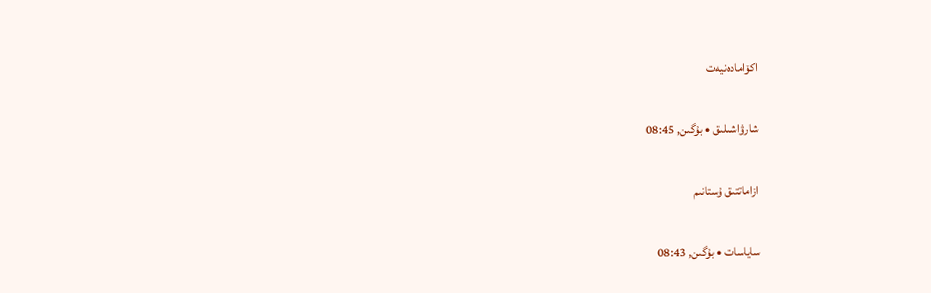اكۆامادەنيەت

شارۋاشىلىق • بۇگىن, 08:45

ازاماتتىق ۇستانىم

ساياسات • بۇگىن, 08:43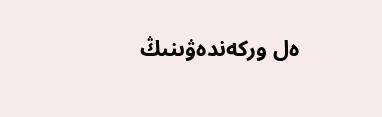ەل وركەندەۋىنىڭ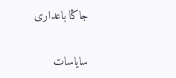جاڭا باعدارى

ساياسات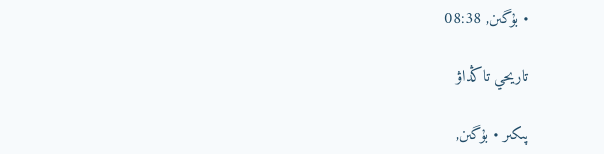• بۇگىن, 08:38

تاريحي تاڭداۋ

پىكىر • بۇگىن,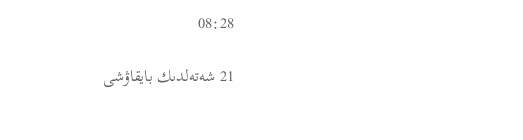08:28

21 شەتەلدىك بايقاۋشى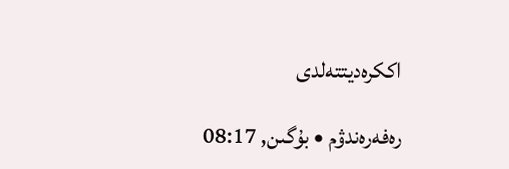اككرەديتتەلدى

رەفەرەندۋم • بۇگىن, 08:17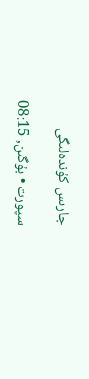جارىس كۇندەلىگى

سپورت • بۇگىن, 08:15